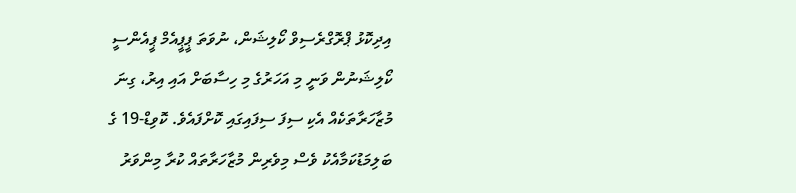އިދިކޮޅު ޕްރޮގްރެސިވް ކޯލިޝަން، ނުވަތަ ޕީޕީއެމް ޕީއެންސީ ކޯލިޝަނުން ވަނީ މި އަހަރުގެ މި ހިސާބަށް އައި އިރު، ގިނަ މުޒާހަރާތަކެއް އެކި ސިފަ ސިފައިގައި ކޮށްފައެވެ. ކޮވިޑް-19 ގެ ބަލިމަޑުކަމާއެކު ވެސް މިވެރިން މުޒާހަރާތައް ކުރާ މިންވަރު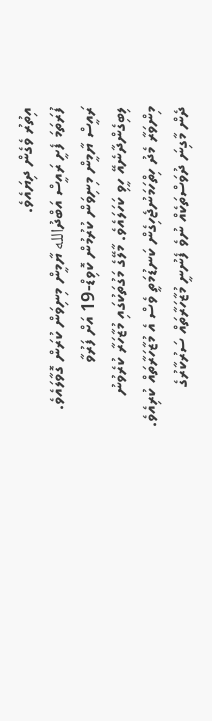އިތުރު ވެގެން ދިޔައެވެ.
ފުރަތަމަ ފެށީ ރައީސް އަބްދުالله ޔާމީން މިނިވަން ކުރަން ގޮވާލައެވެ. ރައީސް ޔާމީން މިނިވަން ކުރުމުން ކޮވިޑް-19 އަށް ފަރުވާ ލިބިގެންދާނެއޭ ހީވި ކަހަލައެވެ. މާލޭގެ މަގުތަކުގައި މުޒާހަރާ ކުރެވުނު މިންވަރާ މެދު ހިތްހަމަނުޖެހިގެން ކަނޑުމަތީ ވެސް އެ މުޒާހަރާތައް ކުރިއެވެ.
ދެން މާގިނަ ދުވަސްތަކެއް ނުވެ ފެނުނީ މުޒާހަރާތައް ސަރުކާރުގެ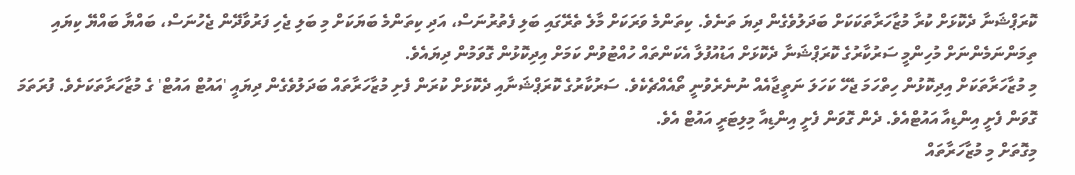ކޮރަޕްޝަނާ ދެކޮޅަށް ކުރާ މުޒާހަރާތަކަކަށް ބަދަލުވެގެން ދިޔަ ތަނެވެ. ކިތަންމެ ވަރަކަށް މާލެ ތެރޭގައި ބަލި ފެތުރުނަސް، އަދި ކިތަންމެ ބަޔަކަށް މި ބަލި ޖެހި ފަރުވާދޭން ޖެހުނަސް، ބައްޔާ ބައްޔޭ ކިޔައި ތިމަންނަމެންނަށް މުހިންމީ ސަރުކާރުގެ ކޮރަޕްޝަނާ ދެކޮޅަށް އަޑުއުފުލާ އެކަންތައް ހުއްޓުވުން ކަމަށް އިދިކޮޅުން ގޮވަމުން ދިޔައެވެ.
މި މުޒާހަރާތަކަށް އިދިކޮޅުން ހިތްހަމަ ޖެހޭ ކަހަލަ ނަތީޖާއެއް ނުނެރެވުނީ ތޯއެއްޗެކެވެ. ސަރުކާރުގެ ކޮރަޕްޝަނާއި ދެކޮޅަށް ކުރަން ފެށި މުޒާހަރާތައް ބަދަލުވެގެން ދިޔައީ 'އައުޓް އައުޓް' ގެ މުޒާހަރާތަކަށެވެ. ފުރަތަމަ ގޮވަން ފެށީ އިންޑިއާ އައުޓްއެވެ. ދެން ގޮވަން ފެށީ އިންޑިއާ މިލިޓަރީ އައުޓް އެވެ.
މިގޮތަށް މި މުޒާހަރާތައް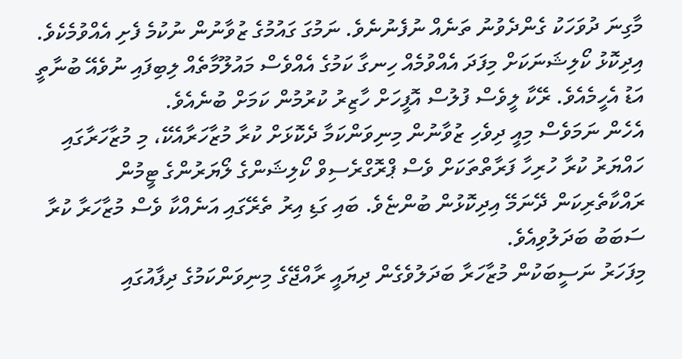މާގިނަ ދުވަހަކު ގެންދެވުނު ތަނެއް ނުފެނުނެވެ. ނަމުގަ ގައުމުގެ ޒުވާނުން ނުކުމެ ފެށި އެއްވުމެކެވެ. އިދިކޮޅު ކޯލިޝަނަކަށް މިފަދަ އެއްވުމެއް ހިނގާ ކަމުގެ އެއްވެސް މައުލޫމާތެއް ލިބިފައި ނުވެއޭ ބުނާތީ އަޑު އެހީމެއެވެ. ރޭކާ ލީވެސް ފުލުސް އޮފީހަށް ހާޒިރު ކުރުމުން ކަމަށް ބުނެއެވެ.
އެހެން ނަމަވެސް މިއީ ދިވެހި ޒުވާނުން މިނިވަންކަމާ ދެކޮޅަށް ކުރާ މުޒާހަރާއެކޭ، މި މުޒާހަރާގައި ހައްޔަރު ކުރާ ހުރިހާ ފަރާތްތަކަށް ވެސް ޕްރޮގްރެސިވް ކޯލިޝަންގެ ލޯޔަރުންގެ ޓީމުން ރައްކާތެރިކަން ދޭނަމޭ އިދިކޮޅުން ބުންޏެވެ. ބައި ގަޑި އިރު ތެރޭގައި އަނެއްކާ ވެސް މުޒާހަރާ ކުރާ ސަބަބު ބަދަލުވިއެވެ.
މިފަހަރު ނަސީބަކުން މުޒާހަރާ ބަދަލުވެގެން ދިޔައީ ރާއްޖޭގެ މިނިވަންކަމުގެ ދިފާއުގައި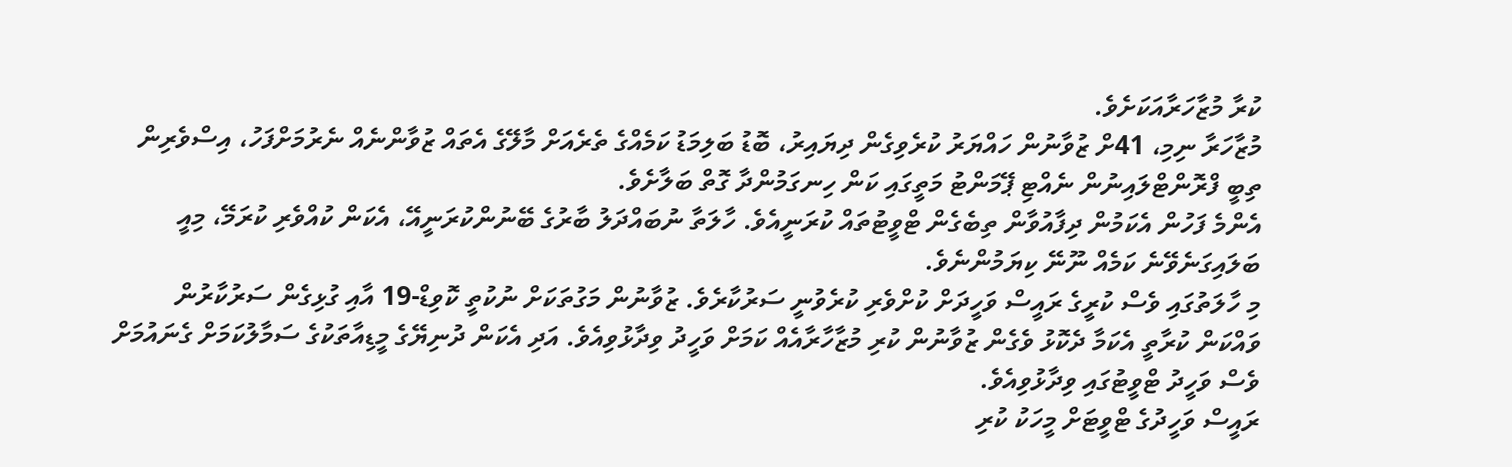ކުރާ މުޒާހަރާއަކަށެވެ.
މުޒާހަރާ ނިމި، 41ށް ޒުވާނުން ހައްޔަރު ކުރެވިގެން ދިޔައިރު، ބޮޑު ބަލިމަޑު ކަމެއްގެ ތެރެއަށް މާލޭގެ އެތައް ޒުވާންނެއް ނެރުމަށްފަހު، އިސްވެރިން ތިބީ ފްރޮންޓްލައިނުން ނެއްޓި ޕޭމަންޓު މަތީގައި ކަން ހިނގަމުންދާ ގޮތް ބަލާށެވެ.
އެންމެ ފަހުން އެކަމުން ދިފާއުވާން ތިބެގެން ޓްވީޓުތައް ކުރަނީއެވެ. ހާލަތާ ނުބައްދަލު ބާރުގެ ބޭނުންކުރަނީއޭ، އެކަން ކުއްވެރި ކުރަމޭ، މިއީ ބަލައިގަނެވޭނެ ކަމެއް ނޫނޭ ކިޔަމުންނެވެ.
މި ހާލަތުގައި ވެސް ކުރީގެ ރައީސް ވަހީދަށް ކުށްވެރި ކުރެވުނީ ސަރުކާރެވެ. ޒުވާނުން މަގުތަކަށް ނުކުތީ ކޮވިޑް-19 އާއި ގުޅިގެން ސަރުކާރުން ވައްކަން ކުރާތީ އެކަމާ ދެކޮޅު ވެގެން ޒުވާނުން ކުރި މުޒާހާރާއެއް ކަމަށް ވަހީދު ވިދާޅުވިއެވެ. އަދި އެކަން ދުނިޔޭގެ މީޑިއާތަކުގެ ސަމާލުކަމަށް ގެނައުމަށް ވެސް ވަހީދު ޓްވީޓުގައި ވިދާޅުވިއެވެ.
ރައީސް ވަހީދުގެ ޓްވީޓަށް މީހަކު ކުރި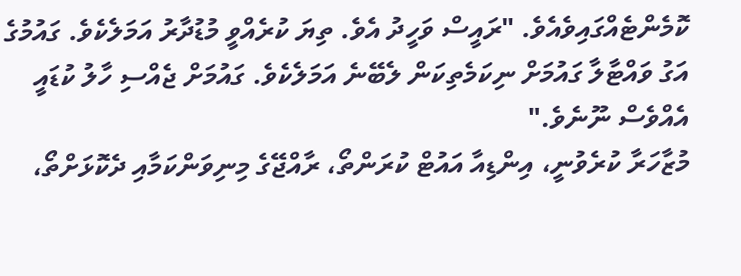ކޮމެންޓެއްގައިވެއެވެ. "ރައީސް ވަހީދު އެވެ. ތިޔަ ކުރެއްވީ މުޑުދާރު އަމަލެކެވެ. ގައުމުގެ އަގު ވައްޓާލާ ގައުމަށް ނިކަމެތިކަން ލެބޭނެ އަމަލެކެވެ. ގައުމަށް ޖެއްސި ހާލު ކުޑައީ އެއްވެސް ނޫނެވެ."
މުޒާހަރާ ކުރެވުނީ، އިންޑިއާ އައުޓް ކުރަންތޯ، ރާއްޖޭގެ މިނިވަންކަމާއި ދެކޮޅަށްތޯ،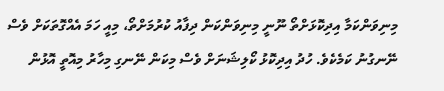މިނިވަންކަމާ އިދިކޮޅަށްތޯ ނޫނީ މިނިވަންކަން ދިފާއު ކުރުމަށްތޯ، މިއީ ހަމަ އެއްގޮތަކަށް ވެސް ނޭނގުނު ކަމެކެވެ. ހުދު އިދިކޮޅު ކޯލިޝަނަށް ވެސް މިކަން ނޭނގި މިހާރު މިއޮތީ އޮޅުން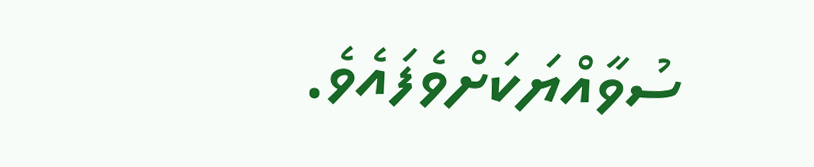ސުވާއްޔަކަށްވެފައެވެ.